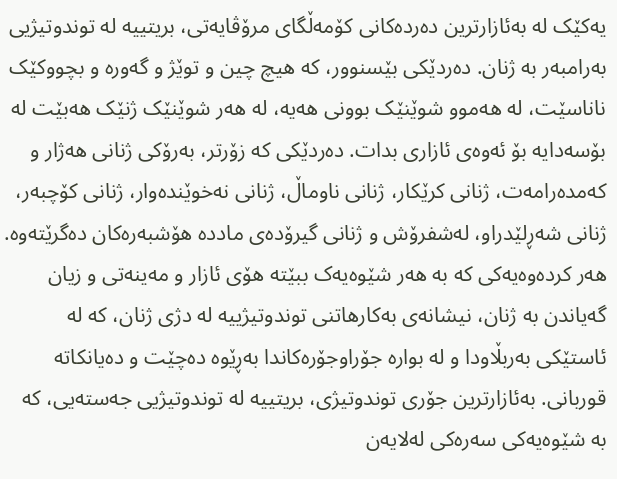یەکێک لە بەئازارترین دەردەکانی کۆمەڵگای مرۆڤایەتی، بریتییە لە توندوتیژیی بەرامبەر بە ژنان. دەردێکی بێسنوور، کە هیچ چین و توێژ و گەورە و بچووکێک ناناسێت، لە هەموو شوێنێک بوونی هەیە، لە هەر شوێنێک ژنێک هەبێت لە بۆسەدایە بۆ ئەوەی ئازاری بدات. دەردێکی کە زۆرتر، بەرۆکی ژنانی هەژار و کەمدەرامەت، ژنانی کرێکار، ژنانی ناوماڵ، ژنانی نەخوێندەوار، ژنانی کۆچبەر، ژنانی شەڕلێدراو، لەشفرۆش و ژنانی گیرۆدەی ماددە هۆشبەرەکان دەگرێتەوە.
هەر کردەوەیەکی کە بە هەر شێوەیەک ببێتە هۆی ئازار و مەینەتی و زیان گەیاندن بە ژنان، نیشانەی بەکارهاتنی توندوتیژییە لە دژی ژنان، کە لە ئاستێکی بەربڵاودا و لە بوارە جۆراوجۆرەکاندا بەڕێوە دەچێت و دەیانکاتە قوربانی. بەئازارترین جۆری توندوتیژی، بریتییە لە توندوتیژیی جەستەیی، کە بە شێوەیەکی سەرەکی لەلایەن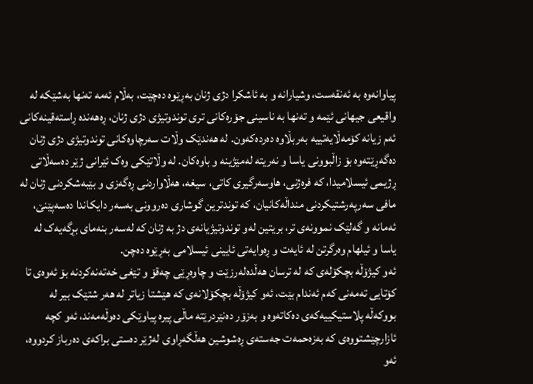پیاوانەوە بە ئەنقەست، وشیارانە و بە ئاشکرا دژی ژنان بەڕێوە دەچێت، بەڵام ئەمە تەنها بەشێکە لە واقیعی جیهانی ئێمە و تەنها بە ناسینی جۆرەکانی تری توندوتیژی دژی ژنان، ڕەهەندە ڕاستەقینەکانی ئەم زیانە کۆمەڵایەتییە بەربڵاوە دەردەکەون. لە هەندێک وڵات سەرچاوەکانی توندوتیژی دژی ژنان دەگەڕێتەوە بۆ زاڵبوونی یاسا و نەریتە لەمێژینە و باوەکان. لە وڵاتێکی وەک ئێرانی ژێر دەسەڵاتی ڕژیمی ئیسلامیدا، کە فرەژنی، هاوسەرگیری کاتی، سیغە، هەڵاواردنی ڕەگەزی و بێبەشکردنی ژنان لە مافی سەرپەرشتیکردنی منداڵەکانیان، کە توندترین گوشاری دەروونی بەسەر دایکاندا دەسەپێنێ، ئەمانە و گەلێک نموونەی تر، بریتین لەو توندوتیژیانەی دژ بە ژنان کە لەسەر بنەمای بڕگەیەک لە یاسا و ئیلهام وەرگرتن لە ئایەت و ڕەوایەتی ئایینی ئیسلامی بەڕێوە دەچن.
ئەو کیژۆڵە بچکۆلەی کە لە ترسان هەڵدەلەرزێت و چاوەڕێی چەقۆ و تێغی خەتەنەکردنە بۆ ئەوەی تا کۆتایی تەمەنی کەم ئەندام بێت، ئەو کیژۆڵە بچکۆلانەی کە هێشتا زیاتر لە هەر شتێک بیر لە بووکەڵە پلاستیکییەکەی دەکاتەوە و بەزۆر دەنێردرێتە ماڵی پیرە پیاوێکی دەوڵەمەند، ئەو کچە ئازارچێشتووەی کە بەزەحمەت جەستەی ڕەشوشین هەڵگەڕاوی لەژێر دەستی براکەی دەرباز کردووە، ئەو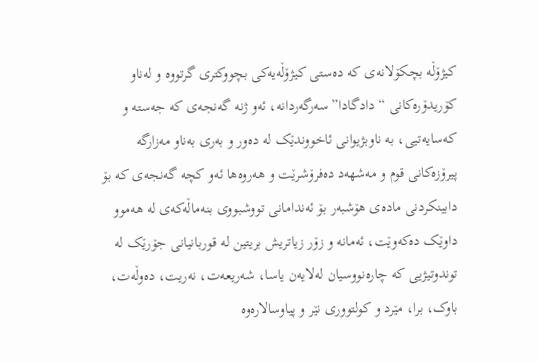کیژۆڵە بچکۆلانەی کە دەستی کیژۆڵەیەکی بچووکتری گرتووە و لەناو کۆریدۆرەکانی “دادگادا” سەرگەردانە، ئەو ژنە گەنجەی کە جەستە و کەسایەتیی، بە ناوبژیوانی ئاخووندێک لە دەور و بەری بەناو مەزارگە پیرۆزەکانی قوم و مەشهەد دەفرۆشرێت و هەروەها ئەو کچە گەنجەی کە بۆ دابینکردنی مادەی هۆشبەر بۆ ئەندامانی تووشبووی بنەماڵەکەی لە هەموو داوێک دەکەوێت، ئەمانە و زۆر زیاتریش بریتین لە قوربانیانی جۆرێک لە توندوتیژیی کە چارەنووسیان لەلایەن یاسا، شەریعەت، نەریت، دەوڵەت، باوک، برا، مێرد و کولتووری نێر و پیاوسالارەوە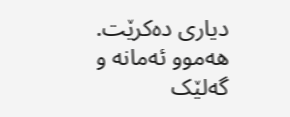دیاری دەکرێت. هەموو ئەمانە و گەلێک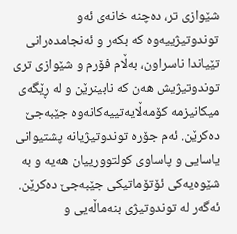شێوازی تر، دەچنە خانەی ئەو توندوتیژییەوە کە بکەر و ئەنجامدەرانی تێیاندا ناسراون، بەڵام فۆرم و شێوازی تری توندوتیژیش هەن کە نابینرێن و لە ڕێگەی میکانیزمە کۆمەڵایەتییەکانەوە جێبەجێ دەکرێن. ئەم جۆرە توندوتیژیانە پشتیوانی یاسایی و پاساوی کولتوورییان هەیە و بە شێوەیەکی ئۆتۆماتیکی جێبەجێ دەکرێن. ئەگەر لە توندوتیژی بنەماڵەیی و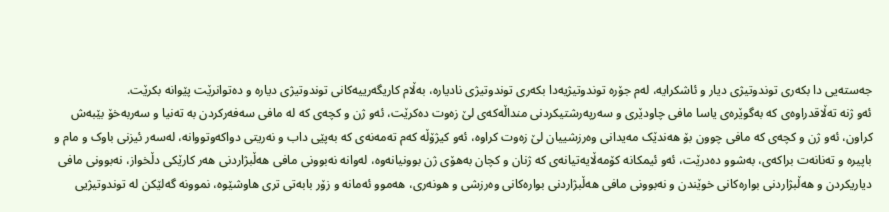جەستەیی دا بکەری توندوتیژی دیار و ئاشکرایە، لەم جۆرە توندوتیژیەدا بکەری توندوتیژی نادیارە، بەڵام کاریگەرییەکانی توندوتیژی دیارە و دەتوانرێت پێوانە بکرێت.
ئەو ژنە تەڵاقدراوەی کە بەگوێرەی یاسا مافی چاودێری و سەرپەرشتیکردنی منداڵەکەی لێ زەوت دەکرێت، ئەو ژن و کچەی کە لە مافی سەفەرکردن بە تەنیا و سەربەخۆ بێبەش کراون، ئەو ژن و کچەی کە مافی چوون بۆ هەندێک مەیدانی وەرزشییان لێ زەوت کراوە، ئەو کیژۆڵە کەم تەمەنەی کە بەپێی داب و نەریتی دواکەوتووانە، لەسەر ئیزنی باوک و مام و باپیرە و تەنانەت براکەی، بەشوو دەدرێت، ئەو ئیمکانە کۆمەڵایەتیانەی کە ژنان و کچان بەهۆی ژن بوونیانەوە، لەوانە نەبوونی مافی هەڵبژاردنی هەر کارێکی دڵخواز، نەبوونی مافی دیاریکردن و هەڵبژاردنی بوارەکانی خوێندن و نەبوونی مافی هەڵبژاردنی بوارەکانی وەرزشی و هونەری، هەموو ئەمانە و زۆر بابەتی تری هاوشێوە، نموونە گەلێکن لە توندوتیژیی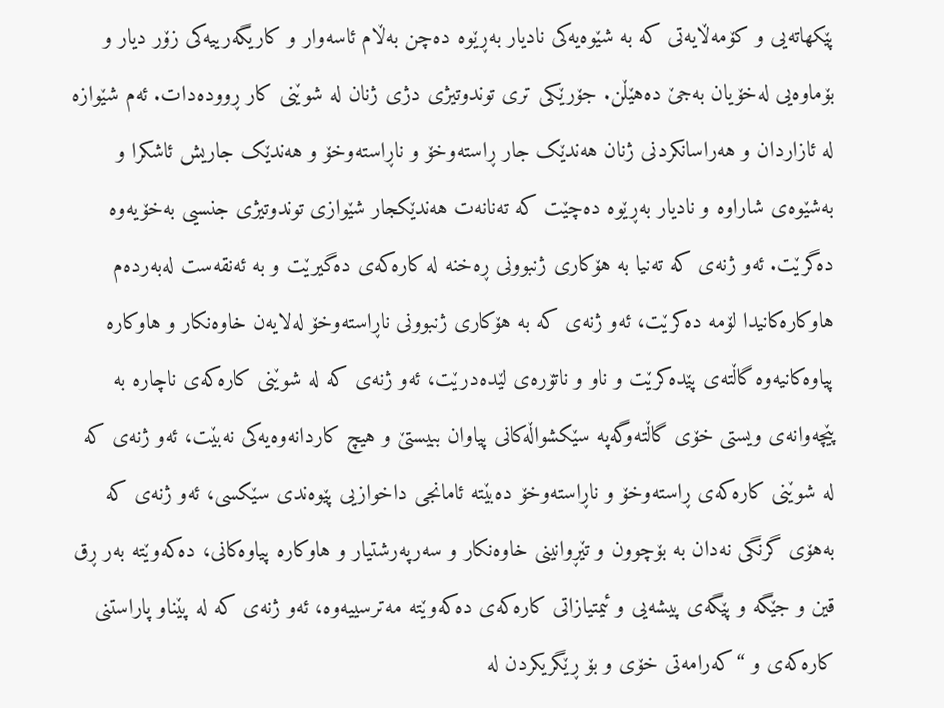پێکهاتەیی و کۆمەڵایەتی کە بە شێوەیەکی نادیار بەڕێوە دەچن بەڵام ئاسەوار و کاریگەرییەکی زۆر دیار و بۆماوەیی لەخۆیان بەجێ دەهێڵن. جۆرێکی تری توندوتیژی دژی ژنان لە شوێنی کار ڕوودەدات. ئەم شێوازە لە ئازاردان و هەراسانکردنی ژنان هەندێک جار ڕاستەوخۆ و ناڕاستەوخۆ و هەندێک جاریش ئاشکرا و بەشێوەی شاراوە و نادیار بەڕێوە دەچێت کە تەنانەت هەندێکجار شێوازی توندوتیژی جنسیی بەخۆیەوە دەگرێت. ئەو ژنەی کە تەنیا بە هۆکاری ژنبوونی ڕەخنە لە کارەکەی دەگیرێت و بە ئەنقەست لەبەردەم هاوکارەکانیدا لۆمە دەکرێت، ئەو ژنەی کە بە هۆکاری ژنبوونی ناڕاستەوخۆ لەلایەن خاوەنکار و هاوکارە پیاوەکانیەوە گاڵتەی پێدەکرێت و ناو و ناتۆرەی لێدەدرێت، ئەو ژنەی که لە شوێنی کارەکەی ناچارە بە پێچەوانەی ویستی خۆی گاڵتەوگەپە سێکشواڵەکانی پیاوان ببیستێ و هیچ کاردانەوەیەکی نەبێت، ئەو ژنەی کە لە شوێنی کارەکەی ڕاستەوخۆ و ناڕاستەوخۆ دەبێتە ئامانجی داخوازیی پێوەندی سێکسی، ئەو ژنەی کە بەهۆی گرنگی نەدان بە بۆچوون و تێڕوانینی خاوەنکار و سەرپەرشتیار و هاوکارە پیاوەکانی، دەکەوێتە بەر ڕق قین و جێگە و پێگەی پیشەیی و ئیمتیازاتی کارەکەی دەکەوێتە مەترسییەوە، ئەو ژنەی کە لە پێناو پاراستنی کارەکەی و “کەرامەتی خۆی و بۆ ڕێگریکردن لە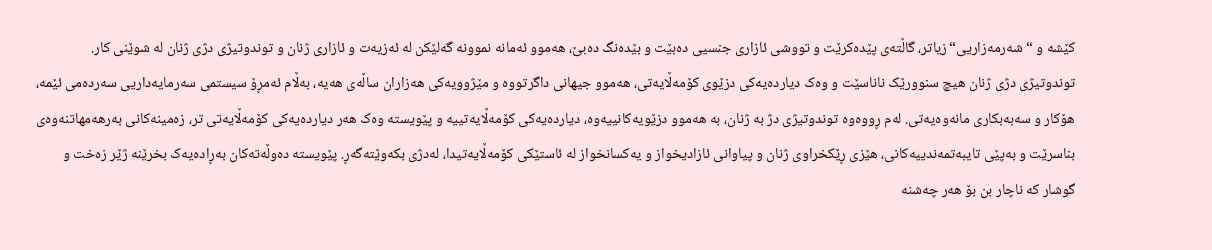کێشە و “شەرمەزاریی“زیاتر، گاڵتەی پێدەکرێت و تووشی ئازاری جنسیی دەبێت و بێدەنگ دەبێ، هەموو ئەمانە نموونە گەلێکن لە ئەزیەت و ئازاری ژنان و توندوتیژی دژی ژنان لە شوێنی کار.
توندوتیژی دژی ژنان هیچ سنوورێک ناناسێت و وەک دیاردەیەکی دزێوی کۆمەڵایەتی، هەموو جیهانی داگرتووە و مێژوویەکی هەزاران ساڵەی هەیە، بەڵام ئەمڕۆ سیستمی سەرمایەداریی سەردەمی ئێمە، هۆکار و سەبەبکاری مانەوەیەتی. لەم ڕووەوە توندوتیژی دژ بە ژنان، بە هەموو دزێویەکانییەوە، دیاردەیەکی کۆمەڵایەتییە و پێویستە وەک هەر دیاردەیەکی کۆمەڵایەتی تر، زەمینەکانی بەرهەمهاتنەوەی بناسرێت و بەپێی تایبەتمەندییەکانی، هێزی ڕێکخراوی ژنان و پیاوانی ئازادیخواز و یەکسانخواز لە ئاستێکی کۆمەڵایەتیدا، لەدژی بکەوێتەگەڕ. پێویستە دەوڵەتەکان بەڕادەیەک بخرێنە ژێر زەخت و گوشار کە ناچار بن بۆ هەر چەشنە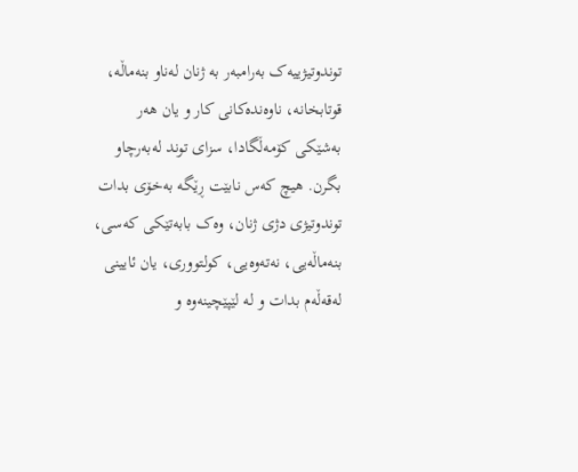توندوتیژییەک بەرامبەر بە ژنان لەناو بنەماڵە، قوتابخانە، ناوەندەکانی کار و یان هەر بەشێکی کۆمەڵگادا، سزای توند لەبەرچاو بگرن. هیچ کەس نابێت ڕێگە بەخۆی بدات توندوتیژی دژی ژنان، وەک بابەتێکی کەسی، بنەماڵەیی، نەتەوەیی، کولتووری، یان ئایینی لەقەڵەم بدات و لە لێپێچینەوە و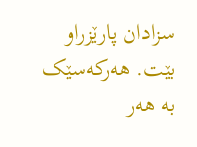سزادان پارێزراو بێت. هەرکەسێک بە هەر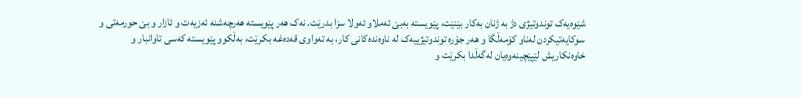شێوەیەک توندوتیژی دژ بە ژنان بەکار بێنێت، پێویستە بەبێ ئەملاو ئەولا سزا بدرێت. نەک هەر پێویستە هەرچەشنە ئەزیەت و ئازار و بێ حورمەتی و سوکایەتیکردن لەناو کۆمەڵگا و هەر جۆرە توندوتیژییەک لە ناوەندەکانی کار، بە تەواوی قەدەغە بکرێت، بەڵکوو پێویستە کەسی تاوانبار و خاوەنکاریش لێپێچینەوەیان لەگەڵدا بکرێت و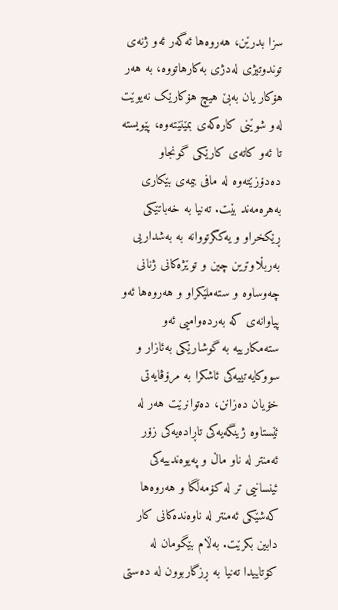سزا بدرێن، هەروەها ئەگەر ئەو ژنەی توندوتیژی لەدژی بەکارهاتووە، بە هەر هۆکار یان بەبێ هیچ هۆکارێک نەیوێت لەو شوێنی کارەکەی بمێنێتەوە، پێویستە تا ئەو کاتەی کارێکی گونجاو دەدۆزێتەوە لە مافی بیمەی بێکاری بەهرەمەند بێت. تەنیا بە خەباتێکی ڕێکخراو و یەکگرتووانە بە بەشداریی بەربڵاوترین چین و توێژەکانی ژنانی چەوساوە و ستەملێکراو و هەروەها ئەو پیاوانەی کە بەردەوامیی ئەو ستەمکارییە بە گوشارێکی بەئازار و سووکایەتییەکی ئاشکرا بە مرۆڤایەتی خۆیان دەزانن، دەتوانرێت هەر لە ئێستاوە ژینگەیەکی تاڕادەیەکی زۆر ئەمنتر لە ناو ماڵ و پەیوەندییەکی ئینسانیی تر لە کۆمەڵگا و هەروەها کەشێکی ئەمنتر لە ناوەندەکانی کار دابین بکرێت. بەڵام بێگومان لە کۆتاییدا تەنیا بە ڕزگاربوون لە دەستی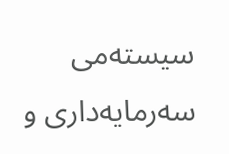سیستەمی سەرمایەداری و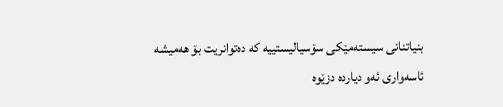بنیاتنانی سیستەمێکی سۆسیالیستییە کە دەتوانریت بۆ هەمیشە ئاسەواری ئەو دیاردە دزێوە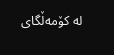لە کۆمەڵگای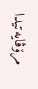مرۆڤایەتیدا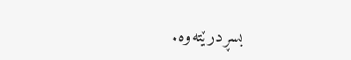بسڕدرێتەوە.